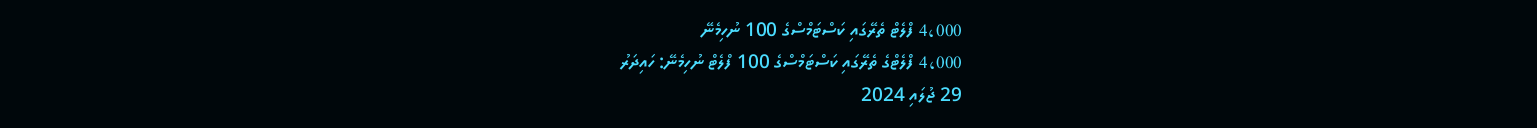4،000 ފްލެޓް ތެރޭގައި ކަސްޓަމްސްގެ 100 ނުހިމެނޭ
4،000 ފްލެޓްގެ ތެރޭގައި ކަސްޓަމްސްގެ 100 ފްލެޓް ނުހިމެނޭ: ހައިދަރު
29 ޖުލައި 2024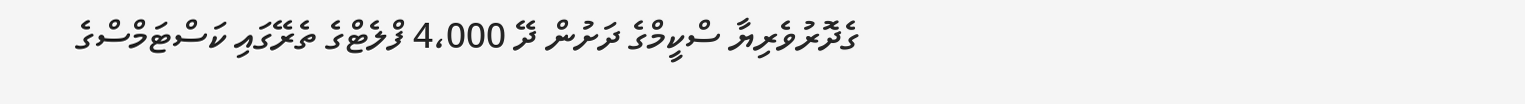ގެދޮރުވެރިޔާ ސްކީމްގެ ދަށުން ދޭ 4،000 ފްލެޓްގެ ތެރޭގައި ކަސްޓަމްސްގެ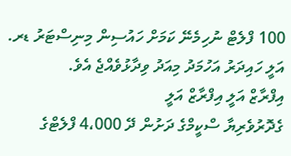100 ފްލެޓް ނުހިމެނޭ ކަމަށް ހައުސިން މިނިސްޓަރު ޑރ. އަލީ ހައިދަރު އަހުމަދު މިއަދު ވިދާޅުވެއްޖެ އެވެ.
އިފްރާޒް އަލީ އިފްރާޒް އަލީ
ގެދޮރުވެރިޔާ ސްކީމްގެ ދަށުން ދޭ 4،000 ފްލެޓްގެ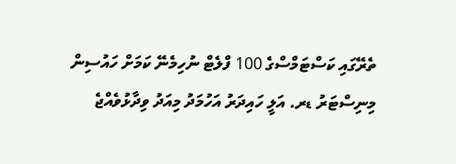ތެރޭގައި ކަސްޓަމްސްގެ 100 ފްލެޓް ނުހިމެނޭ ކަމަށް ހައުސިން މިނިސްޓަރު ޑރ. އަލީ ހައިދަރު އަހުމަދު މިއަދު ވިދާޅުވެއްޖެ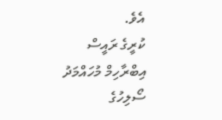އެވެ.
ކުރީގެ ރައީސް އިބްރާހިމް މުހައްމަދު ސޯލިހުގެ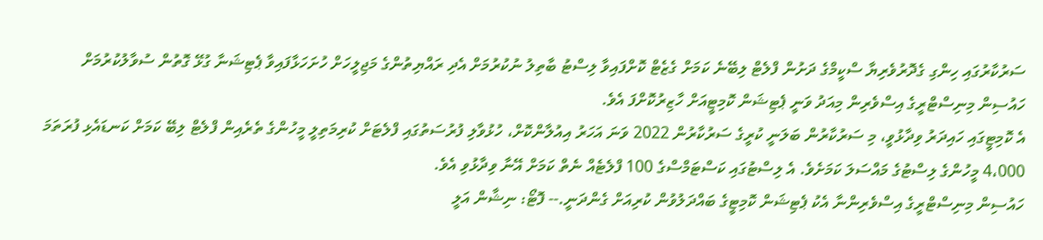ސަރުކާރުގައި ހިންގި ގެދޮރުވެރިޔާ ސްކީމްގެ ދަށުން ފްލެޓް ލިބޭނެ ކަމަށް ގެޒެޓް ކޮށްފައިވާ ލިސްޓު ބާތިލު ނުކުރުމަށް އެދި ރައްޔިތުންގެ މަޖިލީހަށް ހުށަހަޅާފައިވާ ޕެޓިޝަނާ ގުޅޭ ގޮތުން ސުވާލުކުރުމަށް ހައުސިން މިނިސްޓްރީގެ އިސްވެރިން މިއަދު ވަނީ ޕެޓިޝަން ކޮމިޓީއަށް ހާޒިރުކޮށްފަ އެވެ.
އެ ކޮމިޓީގައި ހައިދަރު ވިދާޅުވީ، މި ސަރުކާރުން ބަލަނީ ކުރީގެ ސަރުކާރުން 2022 ވަނަ އަހަރު އިއުލާންކޮށް، ހުޅުވާލި ފުރުސަތުގައި ފްލެޓަށް ކުރިމަތިލީ މީހުންގެ ތެރެއިން ފްލެޓް ލިބޭ ކަމަށް ކަނޑައެޅި ފުރަތަމަ 4،000 މީހުންގެ ލިސްޓުގެ މައްސަލަ ކަމަށެވެ. އެ ލިސްޓުގައި ކަސްޓަމްސްގެ 100 ފްލެޓެއް ނެތް ކަމަށް އޭނާ ވިދާޅުވި އެވެ.
ހައުސިން މިނިސްޓްރީގެ އިސްވެރިންނާ އެކު ޕެޓިޝަން ކޮމިޓީގެ ބައްދަލުވުން ކުރިއަށް ގެންދަނީ.-- ފޮޓޯ: ނިޝާން އަލީ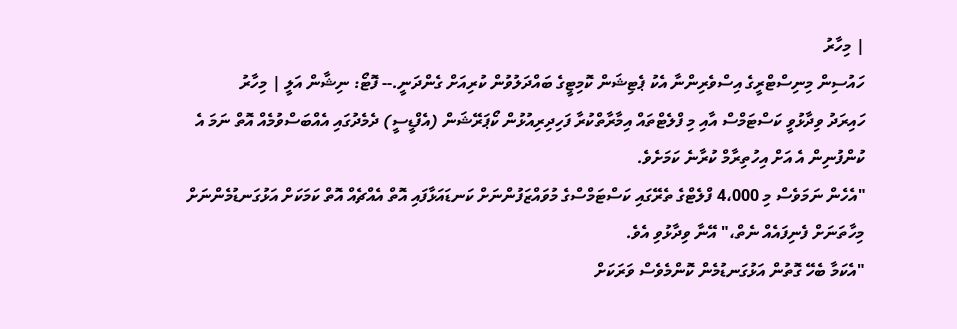| މިހާރު
ހައުސިން މިނިސްޓްރީގެ އިސްވެރިންނާ އެކު ޕެޓިޝަން ކޮމިޓީގެ ބައްދަލުވުން ކުރިއަށް ގެންދަނީ.-- ފޮޓޯ: ނިޝާން އަލީ | މިހާރު
ހައިރަދު ވިދާޅުވީ ކަސްޓަމްސް އާއި މި ފްލެޓްތައް އިމާރާތްކުރާ ފަހިދިރިއުޅުން ކޯޕަރޭޝަން (އެފްޑީސީ) ދެމެދުގައި އެއްބަސްވުމެއް އޮތް ނަމަ އެ ކުންފުނިން އެ އަށް އިހުތިރާމް ކުރާނެ ކަމަށެވެ.
"އެހެން ނަމަވެސް މި 4،000 ފްލެޓްގެ ތެރޭގައި ކަސްޓަމްސްގެ މުވައްޒަފުންނަށް ކަނޑައަޅާފައި އޮތް އެއްޗެއް އޮތް ކަމަކަށް އަޅުގަނޑުމެންނަށް މިހާތަނަށް ފެނިފައެއް ނެތް،" އޭނާ ވިދާޅުވި އެވެ.
"އެކަމާ ބެހޭ ގޮތުން އަޅުގަނޑުމެން ކޮންމެވެސް ވަރަކަށް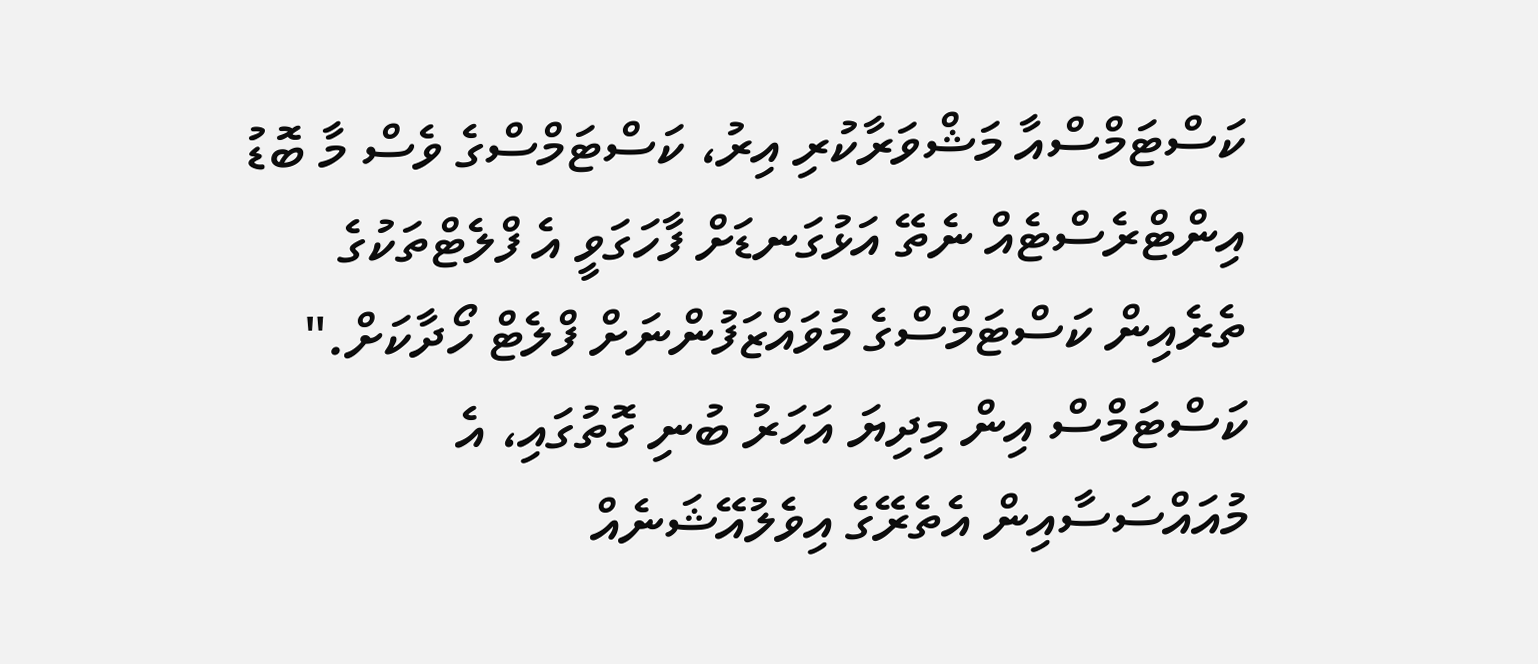ކަސްޓަމްސްއާ މަޝްވަރާކުރި އިރު، ކަސްޓަމްސްގެ ވެސް މާ ބޮޑު އިންޓްރެސްޓެއް ނެތޭ އަޅުގަނޑަށް ފާހަގަވީ އެ ފްލެޓްތަކުގެ ތެރެއިން ކަސްޓަމްސްގެ މުވައްޒަފުންނަށް ފްލެޓް ހޯދާކަށް."
ކަސްޓަމްސް އިން މިދިޔަ އަހަރު ބުނި ގޮތުގައި، އެ މުއައްސަސާއިން އެތެރޭގެ އިވެލުއޭޝަނެއް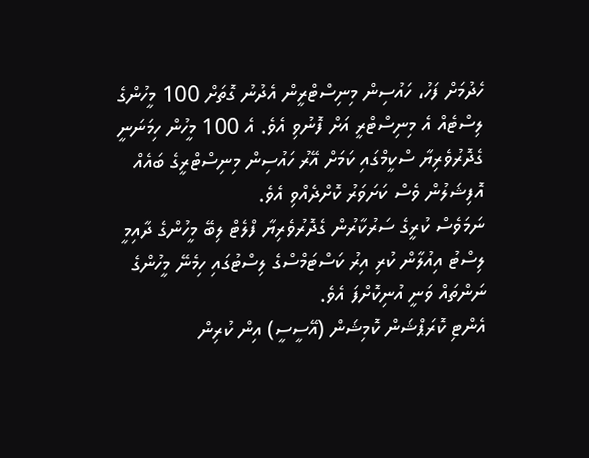ހެދުމަށް ފަހު، ހައުސިން މިނިސްޓްރީން އެދުނު ގޮތަށް 100 މީހުންގެ ލިސްޓެއް އެ މިނިސްޓްރީ އަށް ފޮނުވި އެވެ. އެ 100 މީހުން ހިމަނަނީ ގެދޮރުވެރިޔާ ސްކީމްގައި ކަމަށް އޭރު ހައުސިން މިނިސްޓްރީގެ ބައެއް އޮފިޝަލުން ވެސް ކަށަވަރު ކޮށްދެއްވި އެވެ.
ނަމަވެސް ކުރީގެ ސަރުކާރުން ގެދޮރުވެރިޔާ ފްލެޓް ލިބޭ މީހުންގެ ދާއިމީ ލިސްޓު އިއުލާން ކުރި އިރު ކަސްޓަމްސްގެ ލިސްޓުގައި ހިމެނޭ މީހުންގެ ނަންތައް ވަނީ އުނިކޮށްފަ އެވެ.
އެންޓި ކޮރަޕްޝަން ކޮމިޝަން (އޭސީސީ) އިން ކުރިން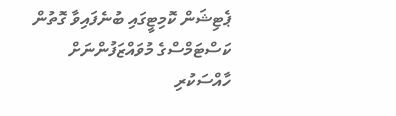ޕެޓިޝަން ކޮމިޓީގައި ބުނެފައިވާ ގޮތުން ކަސްޓަމްސްގެ މުވައްޒަފުންނަށް ހާއްސަކުރި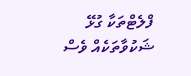ފްލެޓްތަކާ ގުޅޭ ޝަކުވާތަކެއް ވެސް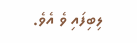ލިބިފައި ވެ އެވެ.